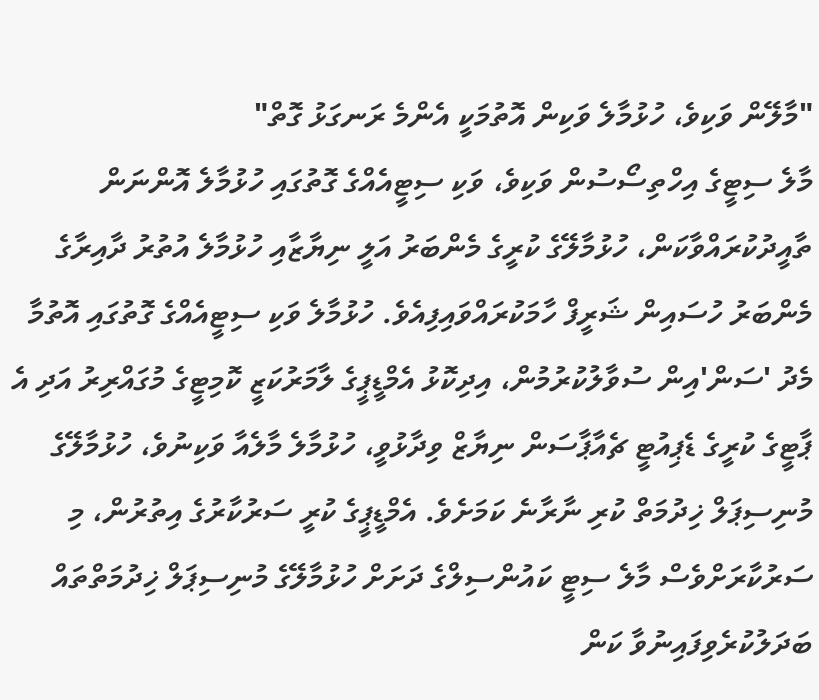"މާލޭން ވަކިވެ، ހުޅުމާލެ ވަކިން އޮތުމަކީ އެންމެ ރަނގަޅު ގޮތް"
މާލެ ސިޓީގެ އިހްތިސޯސުން ވަކިވެ، ވަކި ސިޓީއެއްގެ ގޮތުގައި ހުޅުމާލެ އޮންނަން ތާއީދުކުރައްވާކަން، ހުޅުމާލޭގެ ކުރީގެ މެންބަރު އަލީ ނިޔާޒާއި ހުޅުމާލެ އުތުރު ދާއިރާގެ މެންބަރު ހުސައިން ޝަރީފް ހާމަކުރައްވައިފިއެވެ. ހުޅުމާލެ ވަކި ސިޓީއެއްގެ ގޮތުގައި އޮތުމާ މެދު 'ސަން'އިން ސުވާލުކުރުމުން، އިދިކޮޅު އެމްޑީޕީގެ ލާމަރުކަޒީ ކޮމިޓީގެ މުގައްރިރު އަދި އެ ޕާޓީގެ ކުރީގެ ޑެޕިއުޓީ ޗެއާޕާސަން ނިޔާޒް ވިދާޅުވީ، ހުޅުމާލެ މާލެއާ ވަކިނުވެ، ހުޅުމާލޭގެ މުނިސިޕަލް ޚިދުމަތް ކުރި ނާރާނެ ކަމަށެވެ. އެމްޑީޕީގެ ކުރީ ސަރުކާރުގެ އިތުރުން، މި ސަރުކާރަށްވެސް މާލެ ސިޓީ ކައުންސިލްގެ ދަށަށް ހުޅުމާލޭގެ މުނިސިޕަލް ޚިދުމަތްތައް ބަދަލުކުރެވިފައިނުވާ ކަން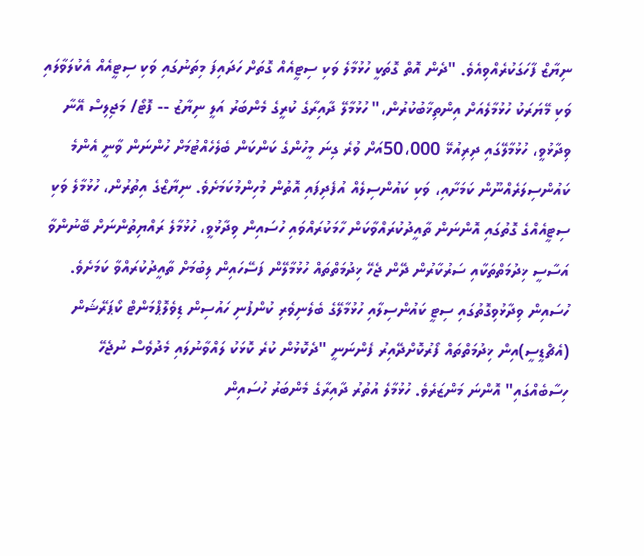ނިޔާޒް ފާހަގަކުރެއްވިއެވެ. "ދެން އޮތް ގޮތަކީ ހުޅުމާލެ ވަކި ސިޓީއެއް ގޮތަށް ހަދައިފަ މިތަނުގައި ވަކި ސިޓީއެއް އެކުލަވާލައި ވަކި މޭޔަރަކު ހުޅުމާލެއަށް އިންތިޚާބުކުރުން،" ހުޅުމާލޭ ދާއިރާގެ ކުރީގެ މެންބަރު އަލީ ނިޔާޒު -- ފޮޓޯ/ މަޖިލިސް އޭނާ ވިދާޅުވީ، ހުޅުމާލޭގައި ދިރިއުޅޭ 50،000އަށް ވުރެ ގިނަ މީހުންގެ ކަންކަން ބެލެހެއްޓުމަށް ހުންނަން ވާނީ އެންމެ ކައުންސިލަރެއްނޫން ކަމަށާއި، ވަކި ކައުންސިލެއް އުފެދިފައި އޮތުން މުހިންމުކަމަށެވެ. ނިޔާޒްގެ އިތުރުން، ހުޅުމާލެ ވަކި ސިޓީއެއްގެ ގޮތުގައި އޮންނަން ތާއީދުކުރައްވާކަން ހާމަކުރައްވައި ހުސައިން ވިދާޅުވީ، ހުޅުމާލެ ރައްޔިތުންނަށް ބޭނުންވާ އަސާސީ ޚިދުމަތްތަކާއި ސަރުކާރުން ދޭން ޖެހޭ ޚިދުމަތްތައް ހުޅުމާލޭން ފަސޭހައިން ލިބުމަށް ތާއީދުކުރައްވާ ކަމަށެވެ. ހުސައިން ވިދާޅުވިގޮތުގައި ސިޓީ ކައުންސިލާއި ހުޅުމާލޭގެ ބެލެނިވެރި ކުންފުނި ހައުސިން ޑިވެލޮޕްމަންޓް ކޯޕަރޭޝަން (އެޗްޑީސީ)އިން ޚިދުމަތްތައް ފޯރުކޮށްދޭއިރު ފެންނަނީ "ދެކޮޅުން ކުރެ ކޮޅަކު ލައްވާނުލައި މެދުވެސް ނުޖެހޭ ހިސާބެއްގައި" އޮންނަ މަންޒަރެވެ. ހުޅުމާލެ އުތުރު ދާއިރާގެ މެންބަރު ހުސައިން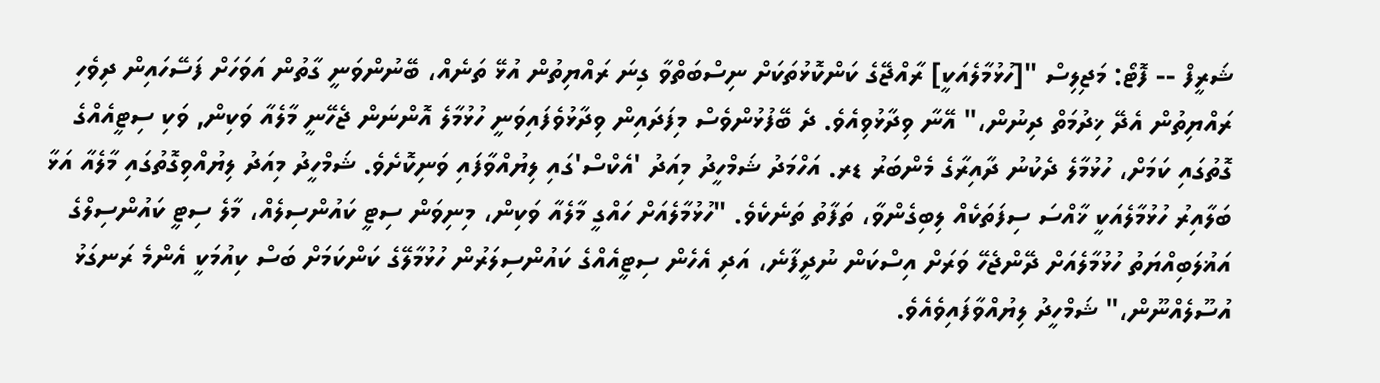ޝަރީފް -- ފޮޓޯ: މަޖިލިސް "[ހުޅުމާލެއަކީ] ރާއްޖޭގެ ކަންކޮޅުތަކަށް ނިސްބަތްވާ ގިނަ ރައްޔިތުން އުޅޭ ތަނެއް، ބޭނުންވަނީ ގާތުން އަވަހަށް ފަސޭހައިން ދިވެހި ރައްޔިތުން އެދޭ ޚިދުމަތް ދިނުން،" އޭނާ ވިދާޅުވިއެވެ. ދެ ބޭފުޅުންވެސް މިފަދައިން ވިދާޅުވެފައިވަނީ ހުޅުމާލެ އޮންނަން ޖެހޭނީ މާލެއާ ވަކިން, ވަކި ސިޓީއެއްގެ ގޮތުގައި ކަމަށް، ހުޅުމާލެ ދެކުނު ދާއިރާގެ މެންބަރު ޑރ. އަހްމަދު ޝަމްހީދު މިއަދު 'އެކްސް'ގައި ލިޔުއްވާފައި ވަނިކޮށެވެ. ޝަމްހީދު މިއަދު ލިޔުއްވިގޮތުގައި މާލެއާ އަޅާ ބަލާއިރު ހުޅުމާލެއަކީ ޚާއްސަ ސިފަތަކެއް ލިބިގެންވާ، ތަފާތު ތަނެކެވެ. "ހުޅުމާލެއަށް ހައްގީ މާލެއާ ވަކިން، މިނިވަން ސިޓީ ކައުންސިލެއް، މާލެ ސިޓީ ކައުންސިލްގެ އަޣުލަބިއްޔަތު ހުޅުމާލެއަށް ދޭންޖެހޭ ވަރަށް އިސްކަން ނުދީފާނެ، އަދި އެހެން ސިޓީއެއްގެ ކައުންސިލަރުން ހުޅުމާލޭގެ ކަންކަމަށް ބަސް ކިއުމަކީ އެންމެ ރަނގަޅު އުސޫލެއްނޫން،" ޝަމްހީދު ލިޔުއްވާފައިވެއެވެ.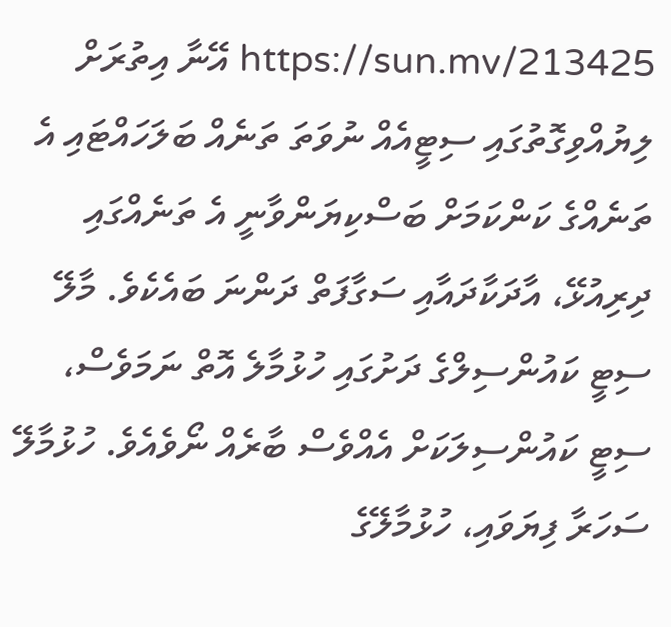https://sun.mv/213425 އޭނާ އިތުރަށް ލިޔުއްވިގޮތުގައި ސިޓީއެއް ނުވަތަ ތަނެއް ބަލަހައްޓައި އެ ތަނެއްގެ ކަންކަމަށް ބަސްކިޔަންވާނީ އެ ތަނެއްގައި ދިރިއުޅޭ، އާދަކާދައާއި ސަގާފަތް ދަންނަ ބައެކެވެ. މާލޭ ސިޓީ ކައުންސިލްގެ ދަށުގައި ހުޅުމާލެ އޮތް ނަމަވެސް، ސިޓީ ކައުންސިލަކަށް އެއްވެސް ބާރެއް ނޯވެއެވެ. ހުޅުމާލޭ ސަހަރާ ފިޔަވައި، ހުޅުމާލޭގެ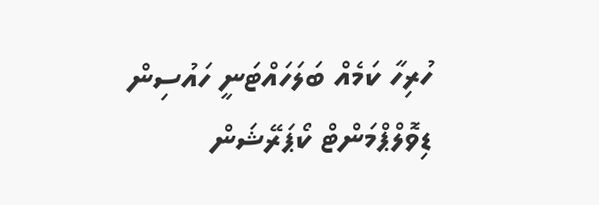ހުރިހާ ކަމެއް ބަލަހައްޓަނީ ހައުސިން ޑިވޮލްޕްމަންޓް ކޯޕަރޭޝަން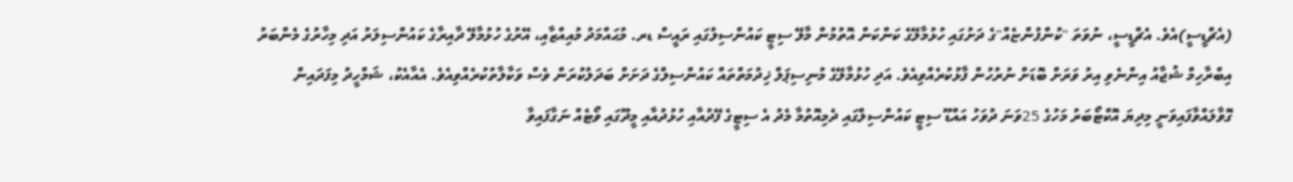(އެޗްޑީސީ)އެވެ. އެޗްޑީސީ، ނުވަތަ "ކުންފުންޏެއް"ގެ ދަށުގައި ހުޅުމާލޭގެ ކަންކަން އޮތުމުން މާލޭ ސިޓީ ކައުންސިލުގައި ރައީސް ޑރ. މުޙައްމަދު މުއިއްޒާއި، އޭރުގެ ހުޅުމާލޭ ދާއިރާގެ ކައުންސިލަރު އަދި މިހާރުގެ މެންބަރު އިބްރާހިމް ޝުޖާއު އިންނެވި އިރު ވަރަށް ބޮޑަށް ނުރުހުން ފާޅުކުރެއްވިއެވެ. އަދި ހުޅުމާލޭގެ މުނިސިޕަލް ޚިދުމަތްތައް ކައުންސިލްގެ ދަށަށް ބަދަލުކުރަން ވެސް ވަކާލާތުކުރެއްވިއެވެ. އެއާއެކު، ޝަމްހީދު މިފަދައިން ގޮވާލައްވާފައިވަނީ މިދިޔަ އޮކްޓޯބަރު މަހުގެ 25ވަނަ ދުވަހު އައްޑޫ ސިޓީ ކައުންސިލްގައި ދެމިއޮތުމާ މެދު އެ ސިޓީގެ ފޭދުއާއި ހުޅުދުއާއި މީދޫގައި ވޯޓެއް ނަގާފައިވާ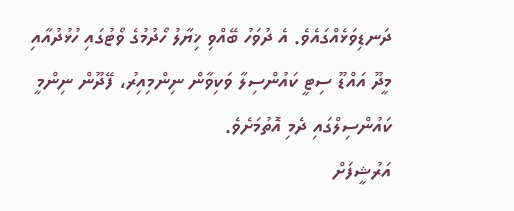ދަނޑިވަޅެއްގައެވެ. އެ ދުވަހު ބޭއްވި ޚިޔާލު ހޯދުމުގެ ވޯޓުގައި ހުޅުދުއާއި މީދޫ އައްޑޫ ސިޓީ ކައުންސިލާ ވަކިވާން ނިންމިއިރު، ފޭދޫން ނިންމީ ކައުންސިލްގައި ދެމި އޮތުމަށެވެ.
އަރުޝީފަށް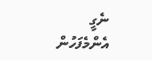ނެގީ
އެންމެފަހުން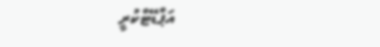އަޕްޑޭޓްކުރީ